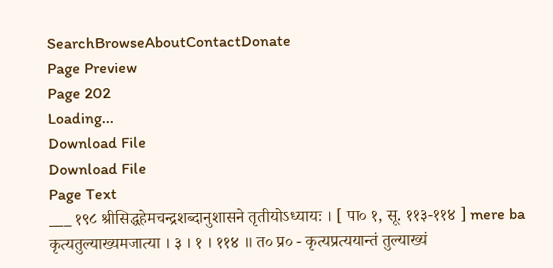SearchBrowseAboutContactDonate
Page Preview
Page 202
Loading...
Download File
Download File
Page Text
___ १९८ श्रीसिद्धहेमचन्द्रशब्दानुशासने तृतीयोऽध्यायः । [ पा० १, सू. ११३-११४ ] mere ba कृत्यतुल्याख्यमजात्या । ३ । १ । ११४ ॥ त० प्र० - कृत्यप्रत्ययान्तं तुल्याख्यं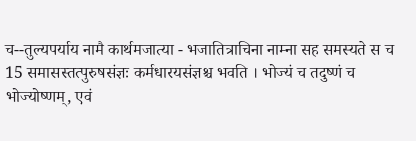च--तुल्यपर्याय नामै कार्थमजात्या - भजातित्राचिना नाम्ना सह समस्यते स च 15 समासस्तत्पुरुषसंज्ञः कर्मधारयसंज्ञश्च भवति । भोज्यं च तदुष्णं च भोज्योष्णम्, एवं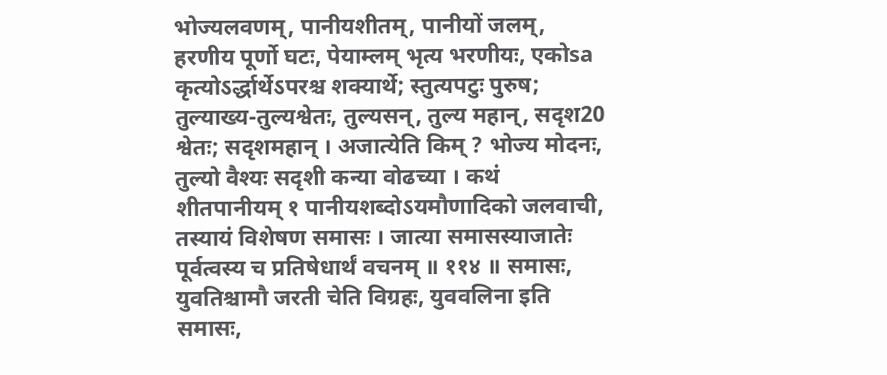भोज्यलवणम्, पानीयशीतम्, पानीयों जलम्, हरणीय पूर्णो घटः, पेयाम्लम् भृत्य भरणीयः, एकोsa कृत्योऽर्द्धार्थेऽपरश्च शक्यार्थे; स्तुत्यपटुः पुरुष; तुल्याख्य-तुल्यश्वेतः, तुल्यसन्, तुल्य महान्, सदृश20 श्वेतः; सदृशमहान् । अजात्येति किम् ? भोज्य मोदनः, तुल्यो वैश्यः सदृशी कन्या वोढच्या । कथं शीतपानीयम् १ पानीयशब्दोऽयमौणादिको जलवाची, तस्यायं विशेषण समासः । जात्या समासस्याजातेः पूर्वत्वस्य च प्रतिषेधार्थं वचनम् ॥ ११४ ॥ समासः, युवतिश्चामौ जरती चेति विग्रहः, युववलिना इति समासः,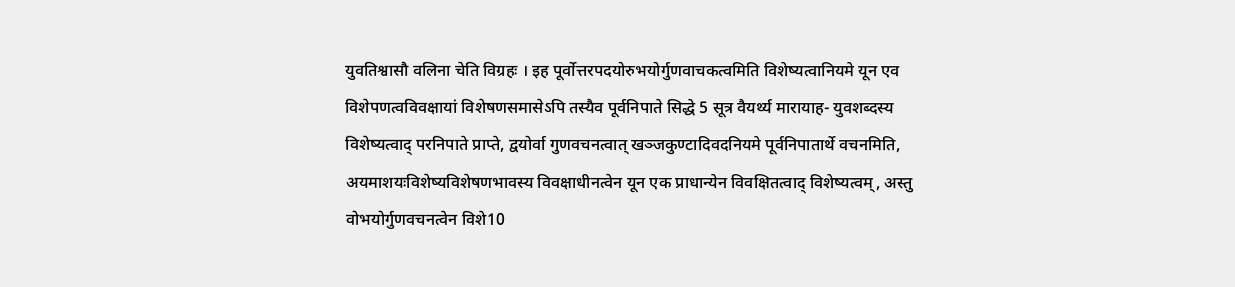युवतिश्वासौ वलिना चेति विग्रहः । इह पूर्वोत्तरपदयोरुभयोर्गुणवाचकत्वमिति विशेष्यत्वानियमे यून एव विशेपणत्वविवक्षायां विशेषणसमासेऽपि तस्यैव पूर्वनिपाते सिद्धे 5 सूत्र वैयर्थ्य मारायाह- युवशब्दस्य विशेष्यत्वाद् परनिपाते प्राप्ते, द्वयोर्वा गुणवचनत्वात् खञ्जकुण्टादिवदनियमे पूर्वनिपातार्थे वचनमिति, अयमाशयःविशेष्यविशेषणभावस्य विवक्षाधीनत्वेन यून एक प्राधान्येन विवक्षितत्वाद् विशेष्यत्वम्, अस्तु वोभयोर्गुणवचनत्वेन विशे10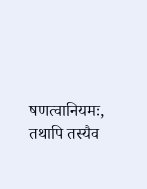षणत्वानियमः, तथापि तस्यैव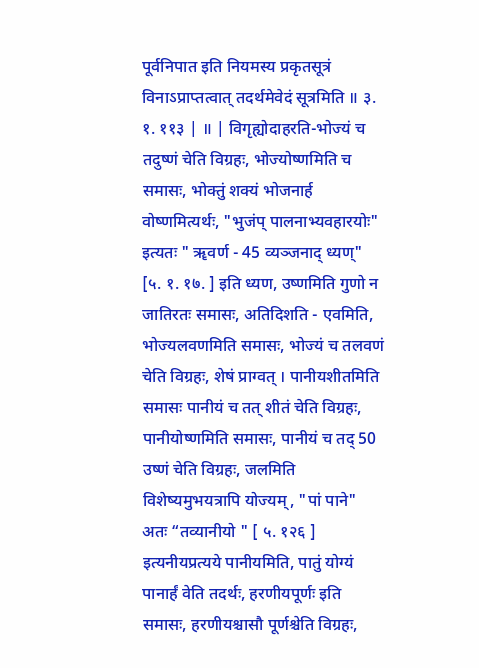पूर्वनिपात इति नियमस्य प्रकृतसूत्रं विनाऽप्राप्तत्वात् तदर्थमेवेदं सूत्रमिति ॥ ३. १. ११३ | ॥ | विगृह्योदाहरति-भोज्यं च तदुष्णं चेति विग्रहः, भोज्योष्णमिति च समासः, भोक्तुं शक्यं भोजनार्ह वोष्णमित्यर्थः, "भुजंप् पालनाभ्यवहारयोः" इत्यतः " ॠवर्ण - 45 व्यञ्जनाद् ध्यण्" [५. १. १७. ] इति ध्यण, उष्णमिति गुणो न जातिरतः समासः, अतिदिशति - एवमिति, भोज्यलवणमिति समासः, भोज्यं च तलवणं चेति विग्रहः, शेषं प्राग्वत् । पानीयशीतमिति समासः पानीयं च तत् शीतं चेति विग्रहः, पानीयोष्णमिति समासः, पानीयं च तद् 50 उष्णं चेति विग्रहः, जलमिति विशेष्यमुभयत्रापि योज्यम्, "पां पाने" अतः “तव्यानीयो " [ ५. १२६ ] इत्यनीयप्रत्यये पानीयमिति, पातुं योग्यं पानार्हं वेति तदर्थः, हरणीयपूर्णः इति समासः, हरणीयश्चासौ पूर्णश्चेति विग्रहः,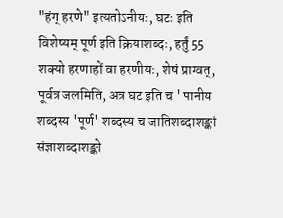"हंग् हरणे" इत्यतोऽनीयः, घटः इति विशेष्यम् पूर्ण इति क्रियाशब्दः, हर्तुं 55 शक्यो हरणाहों वा हरणीयः, शेषं प्राग्वत्, पूर्वत्र जलमिति, अत्र घट इति च ' पानीय शब्दस्य 'पूर्ण' शब्दस्य च जातिशब्दाशङ्कां संज्ञाशब्दाशङ्को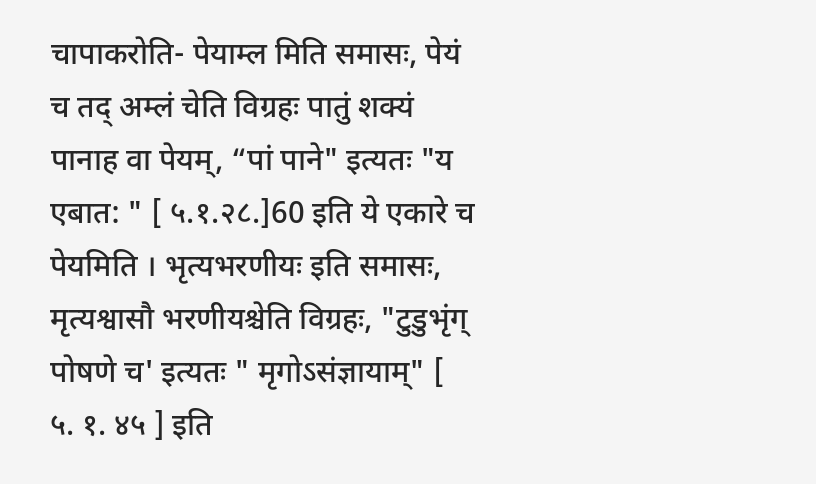चापाकरोति- पेयाम्ल मिति समासः, पेयं च तद् अम्लं चेति विग्रहः पातुं शक्यं पानाह वा पेयम्, “पां पाने" इत्यतः "य एबात: " [ ५.१.२८.]60 इति ये एकारे च पेयमिति । भृत्यभरणीयः इति समासः, मृत्यश्वासौ भरणीयश्चेति विग्रहः, "टुडुभृंग् पोषणे च' इत्यतः " मृगोऽसंज्ञायाम्" [ ५. १. ४५ ] इति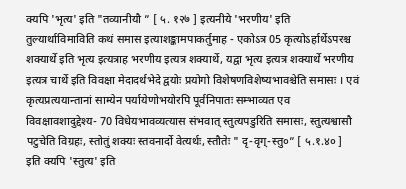क्यपि 'भृत्य' इति "तव्यानीयौ ” [ ५. १२७ ] इत्यनीये 'भरणीय' इति तुल्यार्थाविमाविति कथं समास इत्याशङ्कामपाकर्तुमाह - एकोऽत्र 05 कृत्योऽर्हार्थेऽपरश्च शक्यार्थे इति भृत्य इत्यत्राह भरणीय इत्यत्र शक्यार्थे, यद्वा भृत्य इत्यत्र शक्यार्थे भरणीय इत्यत्र चार्थे इति विवक्षा मेदादर्थभेदे द्वयोः प्रयोगो विशेषणविशेष्यभावश्चेति समासः । एवं कृत्यप्रत्ययान्तानां साम्येन पर्यायेणोभयोरपि पूर्वनिपातः सम्भाव्यत एव विवक्षावशादुद्देश्य- 70 विधेयभावव्यत्यास संभवात् स्तुत्यपडुरिति समासः, स्तुत्यश्वासौ पटुचेति विग्रहः, स्तोतुं शक्यः स्तवनार्दो वेत्यर्थः, स्तौतेः " दृ-वृग्-स्तु०” [ ५.१.४० ] इति क्यपि 'स्तुत्य' इति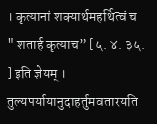। कृत्यानां शक्यार्थमहर्थित्वं च " शतार्ह कृत्याच” [५. ४. ३५. ] इति ज्ञेयम् । तुल्यपर्यायानुदाहर्तुमवतारयति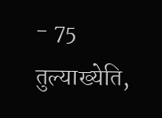- 75 तुल्याख्येति,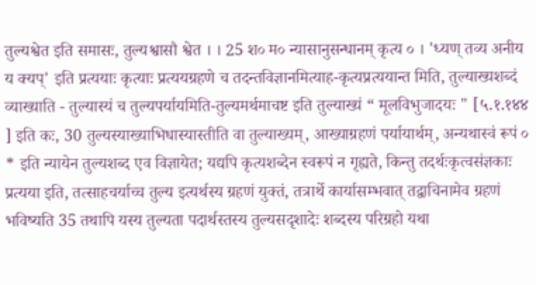तुल्यश्वेत इति समासः, तुल्यश्वासौ श्वेत । । 25 श० म० न्यासानुसन्धानम् कृत्य ० । 'ध्यण् तव्य अनीय य क्यप्' इति प्रत्ययाः कृत्याः प्रत्ययग्रहणे च तदन्तविज्ञानमित्याह-कृत्यप्रत्ययान्त मिति, तुल्याख्यशब्दं व्याख्याति - तुल्यास्यं च तुल्यपर्यायमिति-तुल्यमर्थमाचष्ट इति तुल्याख्यं “ मूलविभुजादयः " [५.१.१४४ ] इति कः, 30 तुल्यस्याख्याभिधास्यास्तीति वा तुल्याख्यम्, आख्याग्रहणं पर्यायार्थम्, अन्यथास्वं रूपं ० * इति न्यायेन तुल्यशब्द एव विज्ञायेत; यद्यपि कृत्यशब्देन स्वरूपं न गृह्यते, किन्तु तदर्थःकृत्वसंज्ञकाः प्रत्यया इति, तत्साहचर्याच्च तुल्य इत्यर्थस्य ग्रहणं युक्तं, तत्रार्थे कार्यासम्भवात् तद्वाचिनामेव ग्रहणं भविष्यति 35 तथापि यस्य तुल्यता पदार्थस्तस्य तुल्यसदृशादेः शब्दस्य परिग्रहो यथा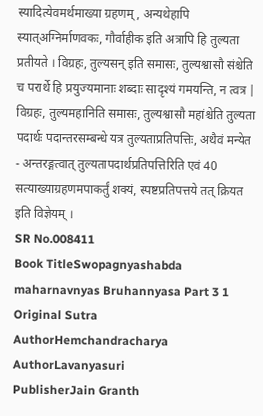स्यादित्येवमर्थमाख्या ग्रहणम्, अन्यथेहापि स्यात्अग्निर्माणवकः, गौर्वाहीक इति अत्रापि हि तुल्यता प्रतीयते । विग्रहः, तुल्यसन् इति समासः, तुल्यश्वासौ संश्चेति च परार्थे हि प्रयुज्यमानाः शब्दाः सादृश्यं गमयन्ति, न त्वत्र | विग्रहः, तुल्यमहानिति समासः, तुल्यश्वासौ महांश्चेति तुल्यता पदार्थः पदान्तरसम्बन्धे यत्र तुल्यताप्रतिपत्तिः, अथैवं मन्येत - अन्तरङ्गत्वात् तुल्यतापदार्थप्रतिपत्तिरिति एवं 40 सत्याख्याग्रहणमपाकर्तुं शक्यं, स्पष्टप्रतिपत्तये तत् क्रियत इति विज्ञेयम् ।
SR No.008411
Book TitleSwopagnyashabda maharnavnyas Bruhannyasa Part 3 1
Original Sutra AuthorHemchandracharya
AuthorLavanyasuri
PublisherJain Granth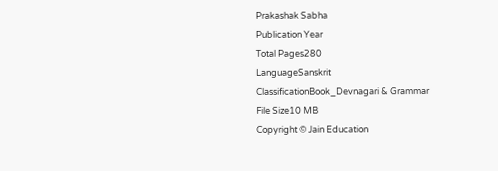Prakashak Sabha
Publication Year
Total Pages280
LanguageSanskrit
ClassificationBook_Devnagari & Grammar
File Size10 MB
Copyright © Jain Education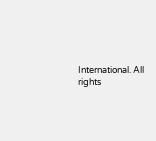International. All rights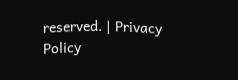reserved. | Privacy Policy